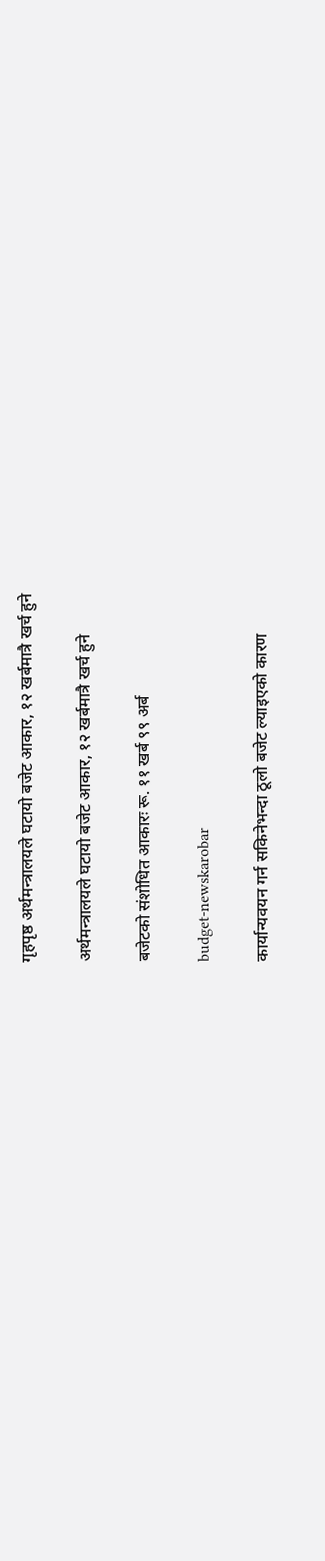गृहपृष्ठ अर्थमन्त्रालयले घटायो बजेट आकार, १२ खर्बमात्रै खर्च हुने

अर्थमन्त्रालयले घटायो बजेट आकार, १२ खर्बमात्रै खर्च हुने

बजेटको संशोधित आकारः रू. ११ खर्ब ९९ अर्ब

budget-newskarobar

कार्यान्यवयन गर्न सकिनेभन्दा ठूलो बजेट ल्याइएको कारण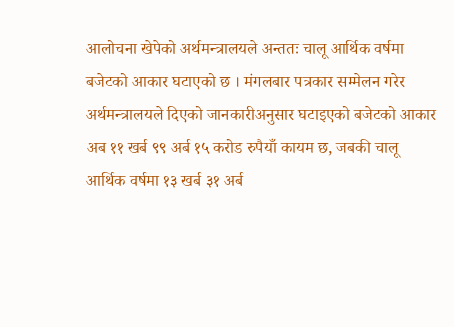आलोचना खेपेको अर्थमन्त्रालयले अन्ततः चालू आर्थिक वर्षमा बजेटको आकार घटाएको छ । मंगलबार पत्रकार सम्मेलन गरेर अर्थमन्त्रालयले दिएको जानकारीअनुसार घटाइएको बजेटको आकार अब ११ खर्ब ९९ अर्ब १५ करोड रुपैयाँ कायम छ, जबकी चालू आर्थिक वर्षमा १३ खर्ब ३१ अर्ब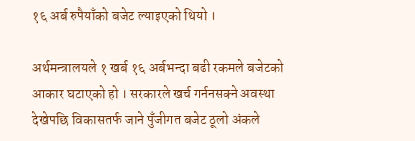१६ अर्ब रुपैयाँको बजेट ल्याइएको थियो ।

अर्थमन्त्रालयले १ खर्ब १६ अर्बभन्दा बढी रकमले बजेटको आकार घटाएको हो । सरकारले खर्च गर्ननसक्ने अवस्था देखेपछि विकासतर्फ जाने पुँजीगत बजेट ठूलो अंकले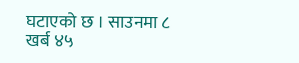घटाएको छ । साउनमा ८ खर्ब ४५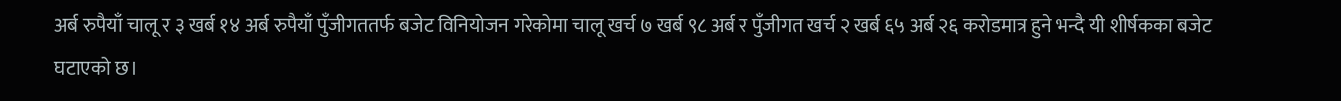अर्ब रुपैयाँ चालू र ३ खर्ब १४ अर्ब रुपैयाँ पुँजीगततर्फ बजेट विनियोजन गरेकोमा चालू खर्च ७ खर्ब ९८ अर्ब र पुँजीगत खर्च २ खर्ब ६५ अर्ब २६ करोडमात्र हुने भन्दै यी शीर्षकका बजेट घटाएको छ।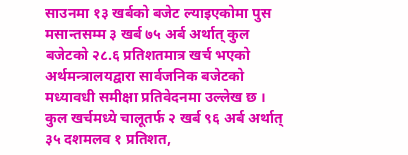साउनमा १३ खर्बको बजेट ल्याइएकोमा पुस मसान्तसम्म ३ खर्ब ७५ अर्ब अर्थात् कुल बजेटको २८.६ प्रतिशतमात्र खर्च भएको अर्थमन्त्रालयद्वारा सार्वजनिक बजेटको मध्यावधी समीक्षा प्रतिवेदनमा उल्लेख छ । कुल खर्चमध्ये चालूतर्फ २ खर्ब ९६ अर्ब अर्थात् ३५ दशमलव १ प्रतिशत,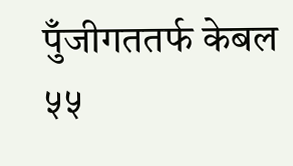पुँजीगततर्फ केबल ५५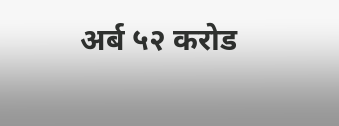अर्ब ५२ करोड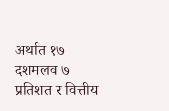अर्थात १७ दशमलव ७ प्रतिशत र वित्तीय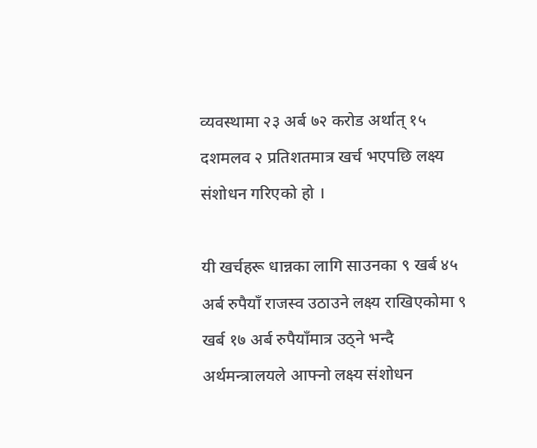व्यवस्थामा २३ अर्ब ७२ करोड अर्थात् १५ दशमलव २ प्रतिशतमात्र खर्च भएपछि लक्ष्य संशोधन गरिएको हो ।

यी खर्चहरू धान्नका लागि साउनका ९ खर्ब ४५ अर्ब रुपैयाँ राजस्व उठाउने लक्ष्य राखिएकोमा ९ खर्ब १७ अर्ब रुपैयाँमात्र उठ्ने भन्दै अर्थमन्त्रालयले आफ्नो लक्ष्य संशोधन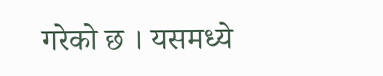गरेको छ । यसमध्ये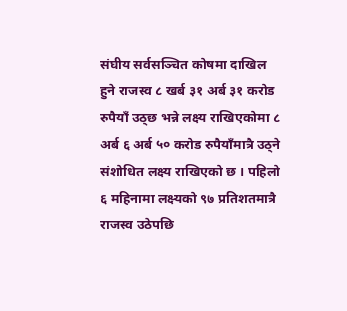संघीय सर्वसञ्चित कोषमा दाखिल हुने राजस्व ८ खर्ब ३१ अर्ब ३१ करोड रुपैयाँ उठ्छ भन्ने लक्ष्य राखिएकोमा ८ अर्ब ६ अर्ब ५० करोड रुपैयाँमात्रै उठ्ने संशोधित लक्ष्य राखिएको छ । पहिलो ६ महिनामा लक्ष्यको ९७ प्रतिशतमात्रै राजस्व उठेपछि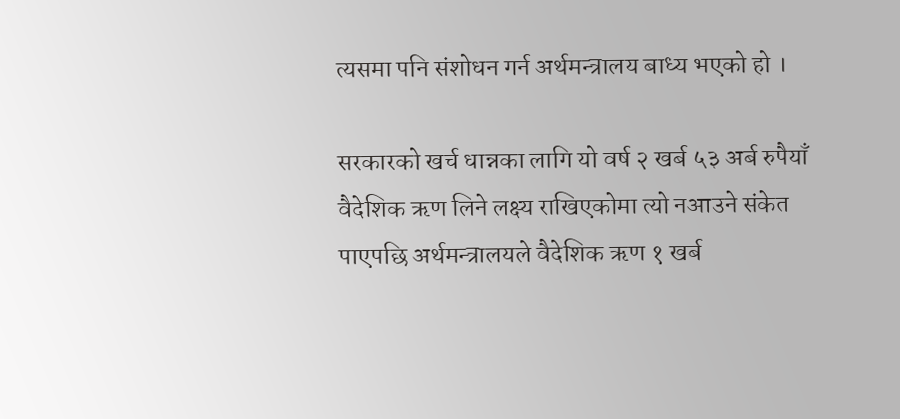त्यसमा पनि संशोधन गर्न अर्थमन्त्रालय बाध्य भएको हो ।

सरकारको खर्च धान्नका लागि यो वर्ष २ खर्ब ५३ अर्ब रुपैयाँ वैदेशिक ऋण लिने लक्ष्य राखिएकोमा त्यो नआउने संकेत पाएपछि अर्थमन्त्रालयले वैदेशिक ऋण १ खर्ब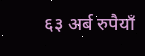६३ अर्ब रुपैयाँ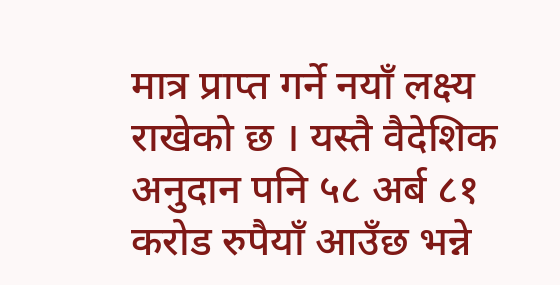मात्र प्राप्त गर्ने नयाँ लक्ष्य राखेको छ । यस्तै वैदेशिक अनुदान पनि ५८ अर्ब ८१ करोड रुपैयाँ आउँछ भन्ने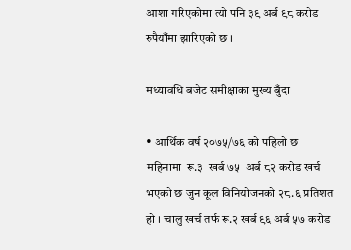आशा गरिएकोमा त्यो पनि ३९ अर्ब ९८ करोड रुपैयाँमा झारिएको छ ।

मध्यावधि बजेट समीक्षाका मुख्य बुँदा

• आर्थिक वर्ष २०७५/७६ को पहिलो छ महिनामा  रू.३  खर्ब ७५  अर्ब ८२ करोड खर्च भएको छ जुन कूल विनियोजनको २८.६ प्रतिशत हो । चालु खर्च तर्फ रू.२ खर्ब ९६ अर्ब ५७ करोड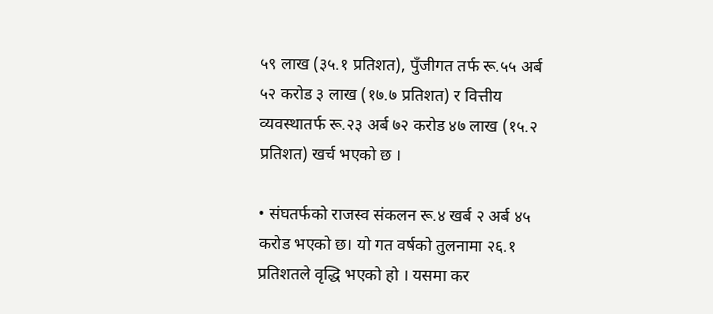५९ लाख (३५.१ प्रतिशत), पुँजीगत तर्फ रू.५५ अर्ब ५२ करोड ३ लाख (१७.७ प्रतिशत) र वित्तीय व्यवस्थातर्फ रू.२३ अर्ब ७२ करोड ४७ लाख (१५.२ प्रतिशत) खर्च भएको छ ।

• संघतर्फको राजस्व संकलन रू.४ खर्ब २ अर्ब ४५ करोड भएको छ। यो गत वर्षको तुलनामा २६.१ प्रतिशतले वृद्धि भएको हो । यसमा कर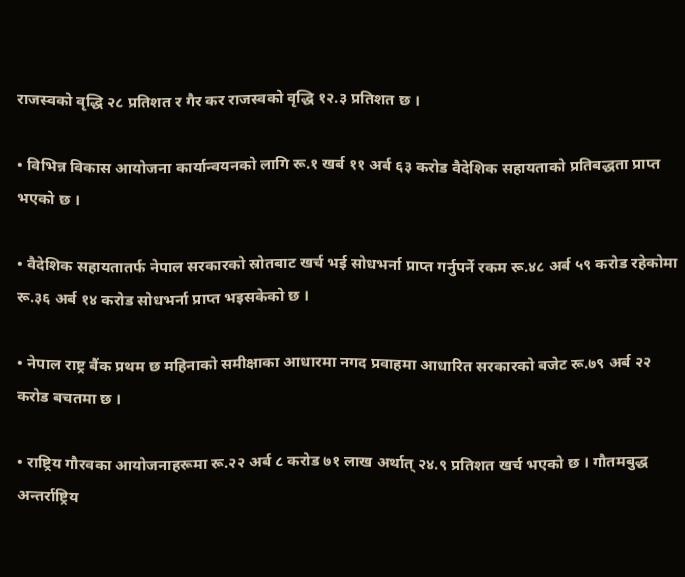राजस्वको वृद्धि २८ प्रतिशत र गैर कर राजस्वको वृद्धि १२.३ प्रतिशत छ ।

• विभिन्न विकास आयोजना कार्यान्वयनको लागि रू.१ खर्ब ११ अर्ब ६३ करोड वैदेशिक सहायताको प्रतिबद्धता प्राप्त भएको छ ।

• वैदेशिक सहायतातर्फ नेपाल सरकारको स्रोतबाट खर्च भई सोधभर्ना प्राप्त गर्नुपर्ने रकम रू.४८ अर्ब ५९ करोड रहेकोमा रू.३६ अर्ब १४ करोड सोधभर्ना प्राप्त भइसकेको छ ।

• नेपाल राष्ट्र बैंक प्रथम छ महिनाको समीक्षाका आधारमा नगद प्रवाहमा आधारित सरकारको बजेट रू.७९ अर्ब २२ करोड बचतमा छ ।

• राष्ट्रिय गौरवका आयोजनाहरूमा रू.२२ अर्ब ८ करोड ७१ लाख अर्थात् २४.९ प्रतिशत खर्च भएको छ । गौतमबुद्ध अन्तर्राष्ट्रिय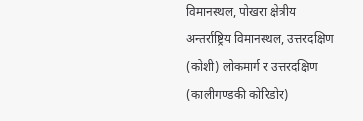विमानस्थल, पोखरा क्षेत्रीय अन्तर्राष्ट्रिय विमानस्थल, उत्तरदक्षिण (कोशी) लोकमार्ग र उत्तरदक्षिण (कालीगण्डकी कोरिडोर)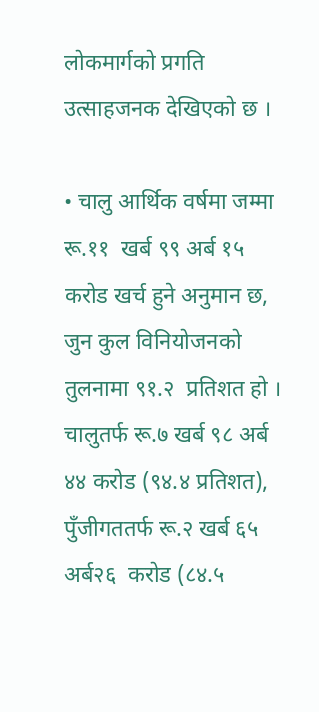लोकमार्गको प्रगति उत्साहजनक देखिएको छ ।

• चालु आर्थिक वर्षमा जम्मा रू.११  खर्ब ९९ अर्ब १५ करोड खर्च हुने अनुमान छ, जुन कुल विनियोजनको तुलनामा ९१.२  प्रतिशत हो । चालुतर्फ रू.७ खर्ब ९८ अर्ब ४४ करोड (९४.४ प्रतिशत), पुँजीगततर्फ रू.२ खर्ब ६५  अर्ब२६  करोड (८४.५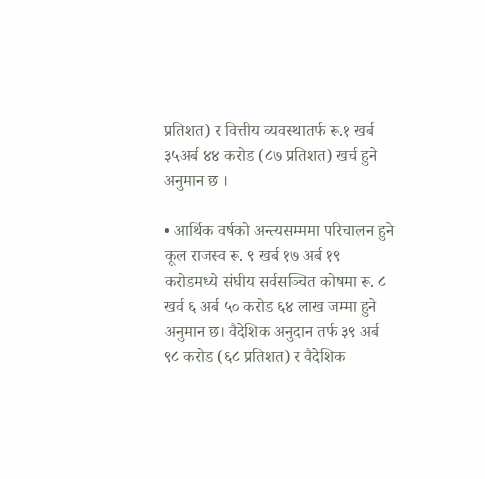प्रतिशत) र वित्तीय व्यवस्थातर्फ रू.१ खर्ब ३५अर्ब ४४ करोड (८७ प्रतिशत) खर्च हुने अनुमान छ ।

• आर्थिक वर्षको अन्त्यसम्ममा परिचालन हुने कूल राजस्व रू. ९ खर्ब १७ अर्ब १९ करोडमध्ये संघीय सर्वसञ्चित कोषमा रू. ८ खर्व ६ अर्ब ५० करोड ६४ लाख जम्मा हुने अनुमान छ। वैदेशिक अनुदान तर्फ ३९ अर्ब ९८ करोड (६८ प्रतिशत) र वैदेशिक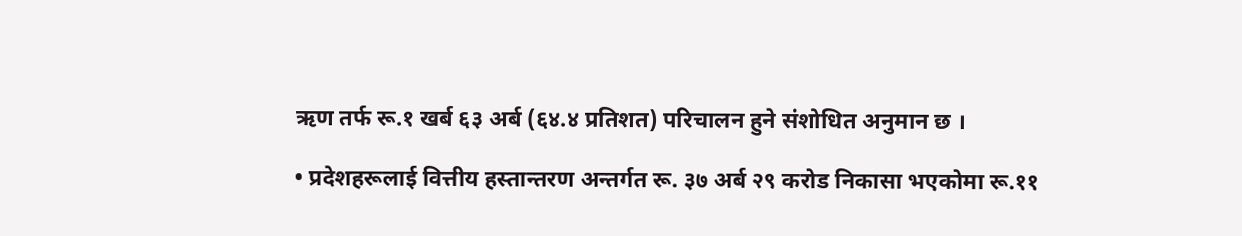ऋण तर्फ रू.१ खर्ब ६३ अर्ब (६४.४ प्रतिशत) परिचालन हुने संशोधित अनुमान छ ।

• प्रदेशहरूलाई वित्तीय हस्तान्तरण अन्तर्गत रू. ३७ अर्ब २९ करोड निकासा भएकोमा रू.११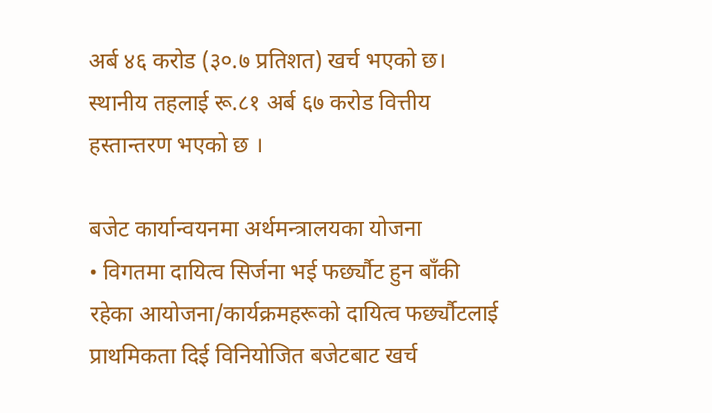अर्ब ४६ करोड (३०.७ प्रतिशत) खर्च भएको छ। स्थानीय तहलाई रू.८१ अर्ब ६७ करोड वित्तीय हस्तान्तरण भएको छ ।

बजेट कार्यान्वयनमा अर्थमन्त्रालयका योजना
• विगतमा दायित्व सिर्जना भई फर्छ्यौट हुन बाँकी रहेका आयोजना/कार्यक्रमहरूको दायित्व फर्छ्यौटलाई प्राथमिकता दिई विनियोजित बजेटबाट खर्च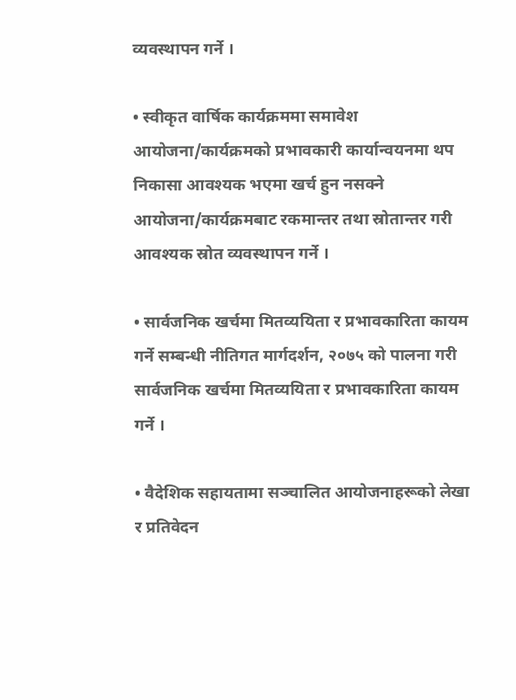व्यवस्थापन गर्ने ।

• स्वीकृत वार्षिक कार्यक्रममा समावेश आयोजना/कार्यक्रमको प्रभावकारी कार्यान्वयनमा थप निकासा आवश्यक भएमा खर्च हुन नसक्ने आयोजना/कार्यक्रमबाट रकमान्तर तथा स्रोतान्तर गरी आवश्यक स्रोत व्यवस्थापन गर्ने ।

• सार्वजनिक खर्चमा मितव्ययिता र प्रभावकारिता कायम गर्ने सम्बन्धी नीतिगत मार्गदर्शन, २०७५ को पालना गरी सार्वजनिक खर्चमा मितव्ययिता र प्रभावकारिता कायम गर्ने ।

• वैदेशिक सहायतामा सञ्चालित आयोजनाहरूको लेखा र प्रतिवेदन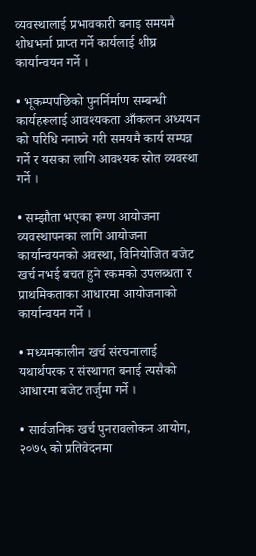व्यवस्थालाई प्रभावकारी बनाइ समयमै शोधभर्ना प्राप्त गर्ने कार्यलाई शीघ्र कार्यान्वयन गर्ने ।

• भूकम्पपछिको पुनर्निर्माण सम्बन्धी कार्यहरूलाई आवश्यकता आँकलन अध्ययन को परिधि ननाघ्ने गरी समयमै कार्य सम्पन्न गर्ने र यसका लागि आवश्यक स्रोत व्यवस्था गर्ने ।

• सम्झौता भएका रूग्ण आयोजना व्यवस्थापनका लागि आयोजना कार्यान्वयनको अवस्था, विनियोजित बजेट खर्च नभई बचत हुने रकमको उपलब्धता र प्राथमिकताका आधारमा आयोजनाको कार्यान्वयन गर्ने ।

• मध्यमकालीन खर्च संरचनालाई यथार्थपरक र संस्थागत बनाई त्यसैको आधारमा बजेट तर्जुमा गर्ने ।

• सार्वजनिक खर्च पुनरावलोकन आयोग, २०७५ को प्रतिवेदनमा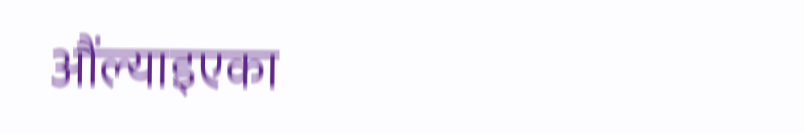औंल्याइएका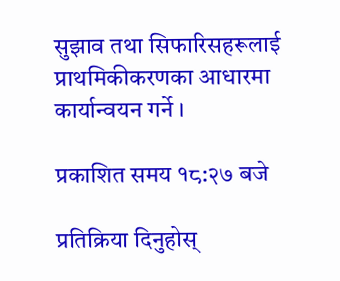सुझाव तथा सिफारिसहरूलाई प्राथमिकीकरणका आधारमा कार्यान्वयन गर्ने ।

प्रकाशित समय १८:२७ बजे

प्रतिक्रिया दिनुहोस्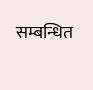सम्बन्धित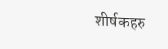शीर्षकहरु